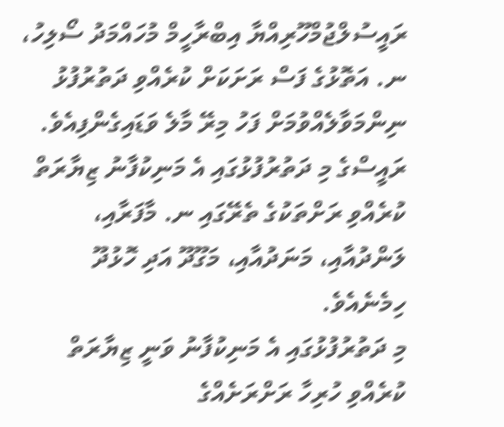ރައީސުލްޖުމްހޫރިއްޔާ އިބްރާހީމް މުހައްމަދު ސޯލިހު، ނ. އަތޮޅުގެ ފަސް ރަށަކަށް ކުރެއްވި ދަތުރުފުޅު ނިންމަވާލެއްވުމަށް ފަހު މިރޭ މާލެ ވަޑައިގެންފިއެވެ.
ރައީސްގެ މި ދަތުރުފުޅުގައި އެ މަނިކުފާނު ޒިޔާރަތް ކުރެއްވި ރަށްތަކުގެ ތެރޭގައި ނ. މާފަރާއި، ލަންދުއާއި، މަނަދުއާއި، މަގޫދޫ އަދި ހޮޅުދޫ ހިމެނެއެވެ.
މި ދަތުރުފުޅުގައި އެ މަނިކުފާނު ވަނީ ޒިޔާރަތް ކުރެއްވި ހުރިހާ ރަށްރަށެއްގެ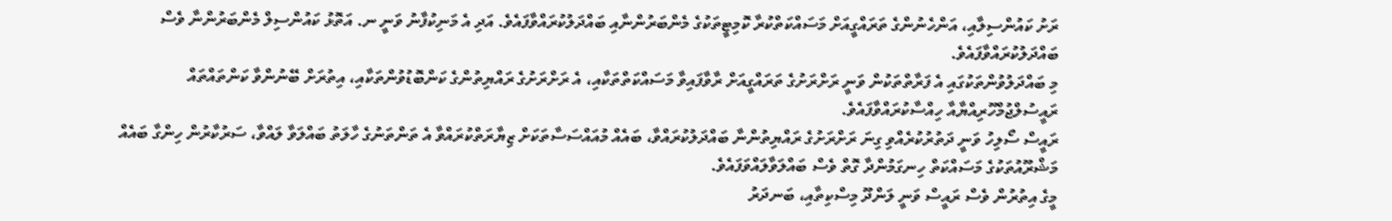ރަށު ކައުންސިލާއި، އަންހެނުންގެ ތަރައްގީއަށް މަސައްކަތްކުރާ ކޮމިޓީތަކުގެ މެންބަރުންނާއި ބައްދަލުކުރައްވާފައެވެ. އަދި އެ މަނިކުފާނު ވަނީ ނ. އަތޮޅު ކައުންސިލް މެންބަރުންނާ ވެސް ބައްދަލުކުރައްވާފައެވެ.
މި ބައްދަލުވުންތަކުގައި އެ ފަރާތްތަކުން ވަނީ ރަށްރަށުގެ ތަރައްގީއަށް ރާވާފައިވާ މަސައްކަތްތަކާއި، އެ ރަށްރަށުގެ ރައްޔިތުންގެ ކަންބޮޑުވުންތަކާއި، އިތުރަށް ބޭނުންވާ ކަންތައްތައް ރައީސުލްޖުމްހޫރިއްޔާއާ ހިއްސާކުރައްވާފައެވެ.
ރައީސް ސޯލިހު ވަނީ ދަތުރުކުރެއްވި ގިނަ ރަށްރަށުގެ ރައްޔިތުންނާ ބައްދަލުކުރައްވާ، ބައެއް މުއައްސަސާތަކަށް ޒިޔާރަތްކުރައްވާ އެ ތަންތަނުގެ ހާލަތު ބައްލަވާ ލައްވާ، ސަރުކާރުން ހިންގާ ބައެއް މަޝްރޫއުތަކުގެ މަސައްކަތް ހިނގަމުންދާ ގޮތް ވެސް ބައްލަވާލައްވަފައެވެ.
މީގެ އިތުރުން ވެސް ރައީސް ވަނީ ލަންދޫ މިސްކިތާއި، ބަނދަރު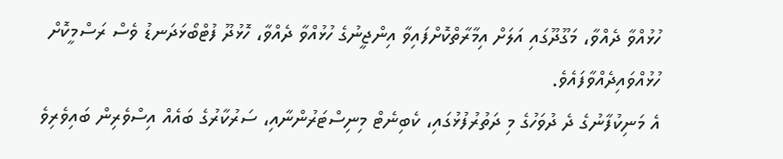ހުޅުއްވާ ދެއްވާ، މަގޫދޫގައި އަލަށް އިމާރާތްކޮށްފައިވާ އިންޖީނުގެ ހުޅުއްވާ ދެއްވާ، ހޮޅުދޫ ފުޓްބޯޅަދަނޑު ވެސް ރަސްމީކޮށް ހުޅުއްވައިދެއްވާފައެވެ.
އެ މަނިކުފާނުގެ ދެ ދުވަހުގެ މި ދަތުރުފުޅުގައި، ކެބިނެޓް މިނިސްޓަރުންނާއި، ސަރުކާރުގެ ބައެއް އިސްވެރިން ބައިވެރިވެ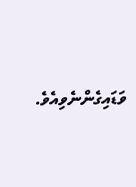ވަޑައިގެންނެވިއެވެ.